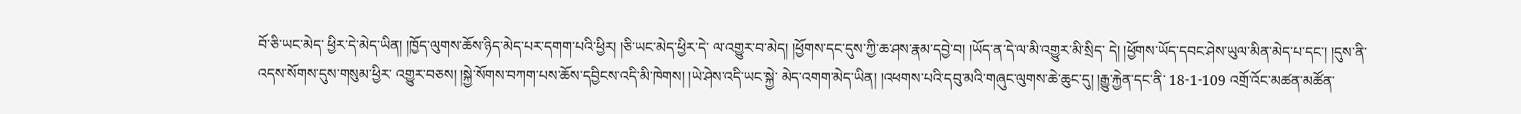བོ་ཅི་ཡང་མེད་ ཕྱིར་དེ་མེད་ཡིན། །ཁྱོད་ལུགས་ཆོས་ཉིད་མེད་པར་དགག་པའི་ཕྱིར། །ཅི་ཡང་མེད་ཕྱིར་དེ་ ལ་འགྱུར་བ་མེད། །ཕྱོགས་དང་དུས་ཀྱི་ཆ་ཤས་རྣམ་དབྱེ་བ། །ཡོད་ན་དེ་ལ་མི་འགྱུར་མི་སྲིད་ དེ། །ཕྱོགས་ཡོད་དབང་ཤེས་ཡུལ་མིན་མེད་པ་དང་། །དུས་ནི་འདས་སོགས་དུས་གསུམ་ཕྱིར་ འགྱུར་བཅས། །སྐྱེ་སོགས་བཀག་པས་ཆོས་དབྱིངས་འདི་མི་ཁེགས། །ཡེ་ཤེས་འདི་ཡང་སྐྱེ་ མེད་འགག་མེད་ཡིན། །འཕགས་པའི་དབུ་མའི་གཞུང་ལུགས་ཆེ་ཆུང་དུ། །རྒྱུ་རྐྱེན་དང་ནི་ 18-1-109 འགྲོ་འོང་མཚན་མཚོན་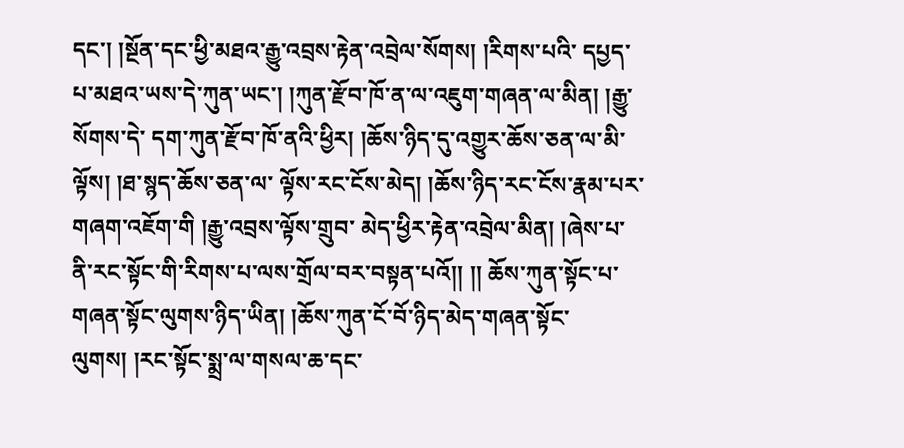དང་། །སྔོན་དང་ཕྱི་མཐའ་རྒྱུ་འབྲས་རྟེན་འབྲེལ་སོགས། །རིགས་པའི་ དཔྱད་པ་མཐའ་ཡས་དེ་ཀུན་ཡང་། །ཀུན་རྫོབ་ཁོ་ན་ལ་འཇུག་གཞན་ལ་མིན། །རྒྱུ་སོགས་དེ་ དག་ཀུན་རྫོབ་ཁོ་ནའི་ཕྱིར། །ཆོས་ཉིད་དུ་འགྱུར་ཆོས་ཅན་ལ་མི་ལྟོས། །ཐ་སྙད་ཆོས་ཅན་ལ་ ལྟོས་རང་ངོས་མེད། །ཆོས་ཉིད་རང་ངོས་རྣམ་པར་གཞག་འཇོག་གི །རྒྱུ་འབྲས་ལྟོས་གྲུབ་ མེད་ཕྱིར་རྟེན་འབྲེལ་མིན། །ཞེས་པ་ནི་རང་སྟོང་གི་རིགས་པ་ལས་གྲོལ་བར་བསྟན་པའོ།། །། ཆོས་ཀུན་སྟོང་པ་གཞན་སྟོང་ལུགས་ཉིད་ཡིན། །ཆོས་ཀུན་ངོ་བོ་ཉིད་མེད་གཞན་སྟོང་ ལུགས། །རང་སྟོང་སྨྲ་ལ་གསལ་ཆ་དང་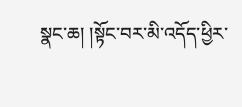སྣང་ཆ། །སྟོང་བར་མི་འདོད་ཕྱིར་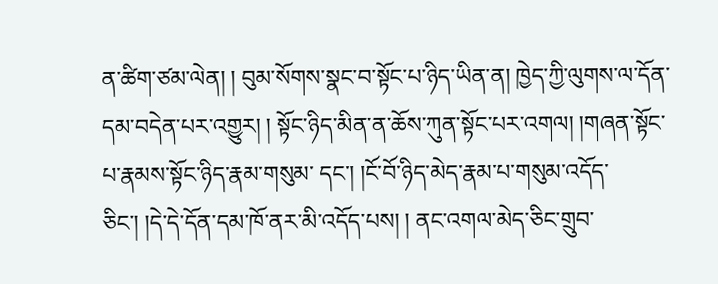ན་ཚིག་ཙམ་ལེན། ། བུམ་སོགས་སྣང་བ་སྟོང་པ་ཉིད་ཡིན་ན། ཁྱེད་ཀྱི་ལུགས་ལ་དོན་དམ་བདེན་པར་འགྱུར། ། སྟོང་ཉིད་མིན་ན་ཆོས་ཀུན་སྟོང་པར་འགལ། །གཞན་སྟོང་པ་རྣམས་སྟོང་ཉིད་རྣམ་གསུམ་ དང་། །ངོ་བོ་ཉིད་མེད་རྣམ་པ་གསུམ་འདོད་ཅིང་། །དེ་དེ་དོན་དམ་ཁོ་ནར་མི་འདོད་པས། ། ནང་འགལ་མེད་ཅིང་གྲུབ་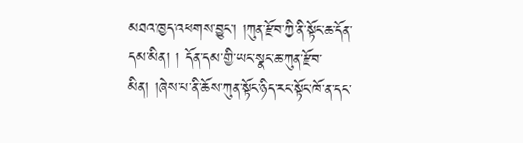མཐའ་ཁྱད་འཕགས་བྱུང་། །ཀུན་རྫོབ་ཀྱི་ནི་སྟོང་ཆ་དོན་དམ་མིན། ། དོན་དམ་གྱི་ཡང་སྣང་ཆ་ཀུན་རྫོབ་མིན། །ཞེས་པ་ནི་ཆོས་ཀུན་སྟོང་ཉིད་རང་སྟོང་ཁོ་ན་དང་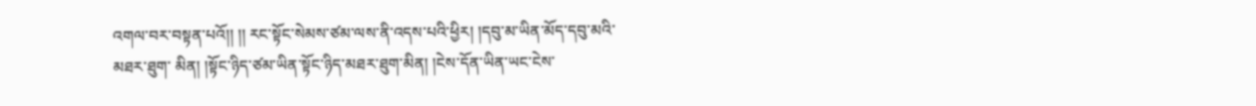འགལ་བར་བསྟན་པའོ།། །། རང་སྟོང་སེམས་ཙམ་ལས་ནི་འདས་པའི་ཕྱིར། །དབུ་མ་ཡིན་མོད་དབུ་མའི་མཐར་ཐུག་ མིན། །སྟོང་ཉིད་ཙམ་ཡིན་སྟོང་ཉིད་མཐར་ཐུག་མིན། །ངེས་དོན་ཡིན་ཡང་ངེས་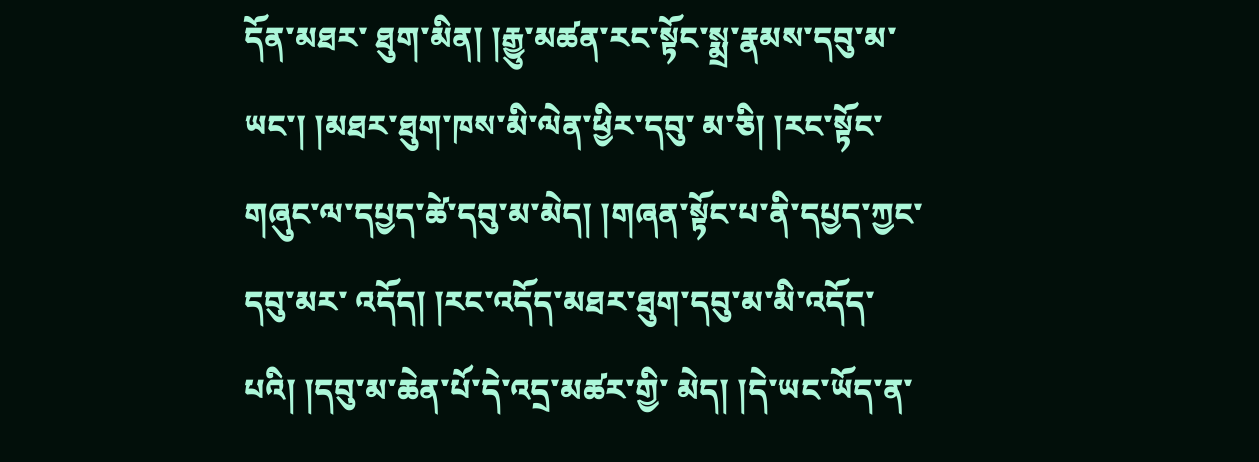དོན་མཐར་ ཐུག་མིན། །རྒྱུ་མཚན་རང་སྟོང་སྨྲ་རྣམས་དབུ་མ་ཡང་། །མཐར་ཐུག་ཁས་མི་ལེན་ཕྱིར་དབུ་ མ་ཅི། །རང་སྟོང་གཞུང་ལ་དཔྱད་ཚེ་དབུ་མ་མེད། །གཞན་སྟོང་པ་ནི་དཔྱད་ཀྱང་དབུ་མར་ འདོད། །རང་འདོད་མཐར་ཐུག་དབུ་མ་མི་འདོད་པའི། །དབུ་མ་ཆེན་པོ་དེ་འདྲ་མཚར་གྱི་ མེད། །དེ་ཡང་ཡོད་ན་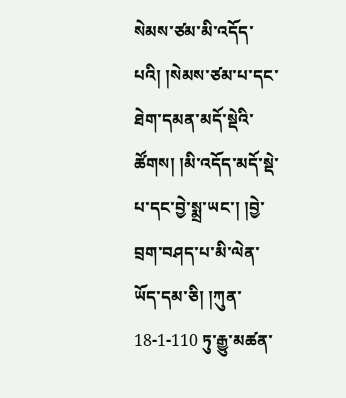སེམས་ཙམ་མི་འདོད་པའི། །སེམས་ཙམ་པ་དང་ཐེག་དམན་མདོ་སྡེའི་ ཚོགས། །མི་འདོད་མདོ་སྡེ་པ་དང་བྱེ་སྨྲ་ཡང་། །བྱེ་བྲག་བཤད་པ་མི་ལེན་ཡོད་དམ་ཅི། །ཀུན་ 18-1-110 ཏུ་རྒྱུ་མཚན་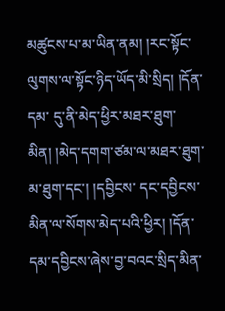མཚུངས་པ་མ་ཡིན་ནམ། །རང་སྟོང་ལུགས་ལ་སྟོང་ཉིད་ཡོད་མི་སྲིད། །དོན་དམ་ དུ་ནི་མེད་ཕྱིར་མཐར་ཐུག་མིན། །མེད་དགག་ཙམ་ལ་མཐར་ཐུག་མ་ཐུག་དང་། །དབྱིངས་ དང་དབྱིངས་མིན་ལ་སོགས་མེད་པའི་ཕྱིར། །དོན་དམ་དབྱིངས་ཞེས་བྱ་བའང་སྲིད་མིན་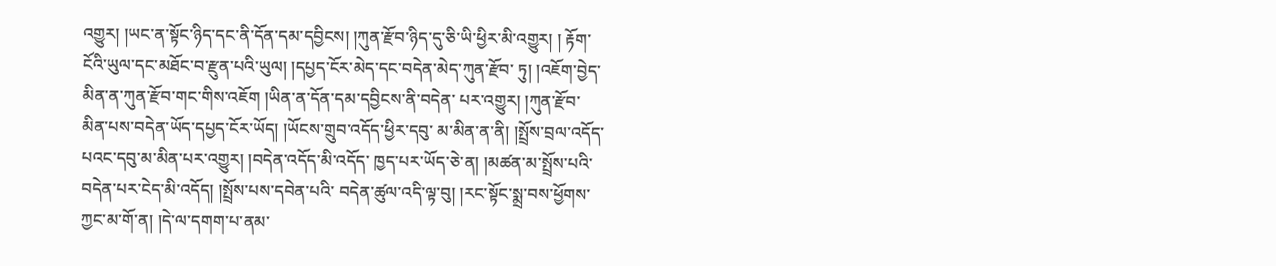འགྱུར། །ཡང་ན་སྟོང་ཉིད་དང་ནི་དོན་དམ་དབྱིངས། །ཀུན་རྫོབ་ཉིད་དུ་ཅི་ཡི་ཕྱིར་མི་འགྱུར། ། རྟོག་ངོའི་ཡུལ་དང་མཐོང་བ་རྫུན་པའི་ཡུལ། །དཔྱད་ངོར་མེད་དང་བདེན་མེད་ཀུན་རྫོབ་ ཏུ། །འཇོག་བྱེད་མིན་ན་ཀུན་རྫོབ་གང་གིས་འཇོག །ཡིན་ན་དོན་དམ་དབྱིངས་ནི་བདེན་ པར་འགྱུར། །ཀུན་རྫོབ་མིན་པས་བདེན་ཡོད་དཔྱད་ངོར་ཡོད། །ཡོངས་གྲུབ་འདོད་ཕྱིར་དབུ་ མ་མིན་ན་ནི། །སྤྲོས་བྲལ་འདོད་པའང་དབུ་མ་མིན་པར་འགྱུར། །བདེན་འདོད་མི་འདོད་ ཁྱད་པར་ཡོད་ཅེ་ན། །མཚན་མ་སྤྲོས་པའི་བདེན་པར་ངེད་མི་འདོད། །སྤྲོས་པས་དབེན་པའི་ བདེན་ཚུལ་འདི་ལྟ་བུ། །རང་སྟོང་སྨྲ་བས་ཕྱོགས་ཀྱང་མ་གོ་ན། །དེ་ལ་དགག་པ་ནམ་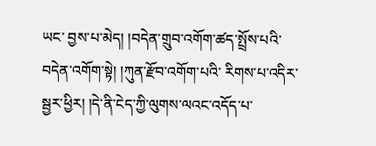ཡང་ བྱས་པ་མེད། །བདེན་གྲུབ་འགོག་ཚད་སྤྲོས་པའི་བདེན་འགོག་སྟེ། །ཀུན་རྫོབ་འགོག་པའི་ རིགས་པ་འདིར་སྦྱར་ཕྱིར། །དེ་ནི་ངེད་ཀྱི་ལུགས་ལའང་འདོད་པ་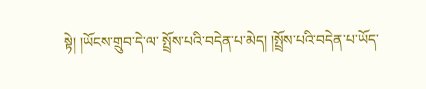སྟེ། །ཡོངས་གྲུབ་དེ་ལ་ སྤྲོས་པའི་བདེན་པ་མེད། །སྤྲོས་པའི་བདེན་པ་ཡོད་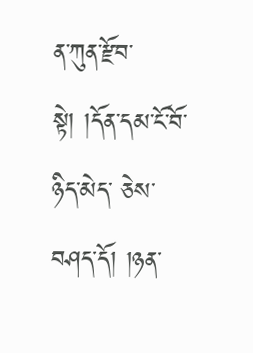ན་ཀུན་རྫོབ་སྟེ། །དོན་དམ་ངོ་བོ་ཉིད་མེད་ ཅེས་བཤད་དོ། །ཉན་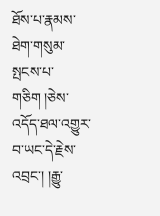ཐོས་པ་རྣམས་ཐེག་གསུམ་སྤངས་པ་གཅིག །ཅེས་འདོད་ཐལ་འགྱུར་ བ་ཡང་དེ་རྗེས་འབྲང་། །རྒྱུ་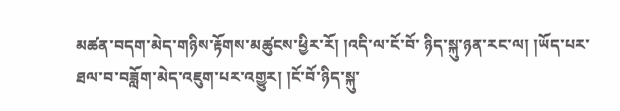མཚན་བདག་མེད་གཉིས་རྟོགས་མཚུངས་ཕྱིར་རོ། །འདི་ལ་ངོ་བོ་ ཉིད་སྐུ་ཉན་རང་ལ། །ཡོད་པར་ཐལ་བ་བཟློག་མེད་འཇུག་པར་འགྱུར། །ངོ་བོ་ཉིད་སྐུ་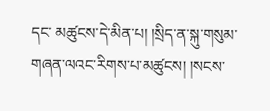དང་ མཚུངས་དེ་མིན་པ། །སྲིད་ན་སྐུ་གསུམ་གཞན་ལའང་རིགས་པ་མཚུངས། །སངས་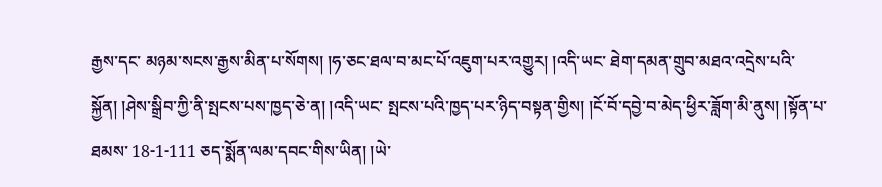རྒྱས་དང་ མཉམ་སངས་རྒྱས་མིན་པ་སོགས། །ཧ་ཅང་ཐལ་བ་མང་པོ་འཇུག་པར་འགྱུར། །འདི་ཡང་ ཐེག་དམན་གྲུབ་མཐའ་འདྲེས་པའི་སྐྱོན། །ཤེས་སྒྲིབ་ཀྱི་ནི་སྤངས་པས་ཁྱད་ཅེ་ན། །འདི་ཡང་ སྤངས་པའི་ཁྱད་པར་ཉིད་བསྟན་གྱིས། །ངོ་བོ་དབྱེ་བ་མེད་ཕྱིར་ཟློག་མི་ནུས། །སྟོན་པ་ཐམས་ 18-1-111 ཅད་སྨོན་ལམ་དབང་གིས་ཡིན། །ཡེ་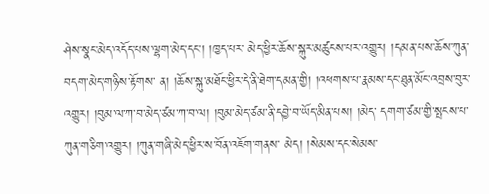ཤེས་སྣང་མེད་འདོད་པས་ལྷག་མེད་དང་། །ཁྱད་པར་ མེད་ཕྱིར་ཆོས་སྐུར་མཚུངས་པར་འགྱུར། །དམན་པས་ཆོས་ཀུན་བདག་མེད་གཉིས་རྟོགས་ ན། །ཆོས་སྐུ་མཐོང་ཕྱིར་དེ་ནི་ཐེག་དམན་གྱི། །འཕགས་པ་རྣམས་དང་ཐུན་མོང་འབྲས་བུར་ འགྱུར། །བུམ་ལ་ཀ་བ་མེད་ཙམ་ཀ་བ་ལ། །བུམ་མེད་ཙམ་ནི་དབྱེ་བ་ཡོད་མིན་པས། །མེད་ དགག་ཙམ་གྱི་སྤངས་པ་ཀུན་གཅིག་འགྱུར། །ཀུན་གཞི་མེད་ཕྱིར་ས་བོན་འཇོག་གནས་ མེད། །སེམས་དང་སེམས་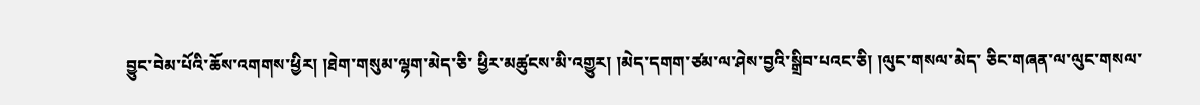བྱུང་བེམ་པོའི་ཆོས་འགགས་ཕྱིར། །ཐེག་གསུམ་ལྷག་མེད་ཅི་ ཕྱིར་མཚུངས་མི་འགྱུར། །མེད་དགག་ཙམ་ལ་ཤེས་བྱའི་སྒྲིབ་པའང་ཅི། །ལུང་གསལ་མེད་ ཅིང་གཞན་ལ་ལུང་གསལ་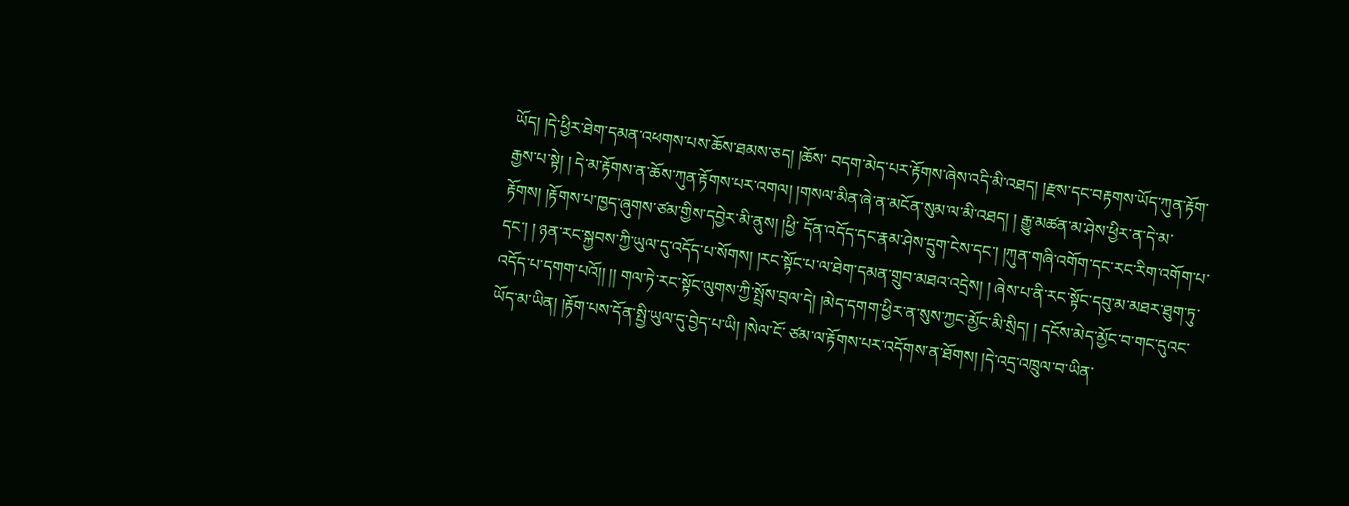ཡོད། །དེ་ཕྱིར་ཐེག་དམན་འཕགས་པས་ཆོས་ཐམས་ཅད། །ཆོས་ བདག་མེད་པར་རྟོགས་ཞེས་འདི་མི་འཐད། །རྫས་དང་བརྟགས་ཡོད་ཀུན་རྟོག་རྒྱས་པ་སྟེ། ། དེ་མ་རྟོགས་ན་ཆོས་ཀུན་རྟོགས་པར་འགལ། །གསལ་མིན་ཞེ་ན་མངོན་སུམ་ལ་མི་འཐད། ། རྒྱུ་མཚན་མ་ཤེས་ཕྱིར་ན་དེ་མ་རྟོགས། །རྟོགས་པ་ཁྱད་ཞུགས་ཙམ་གྱིས་དབྱེར་མི་ནུས། །ཕྱི་ དོན་འདོད་དང་རྣམ་ཤེས་དྲུག་ངེས་དང་། །ཀུན་གཞི་འགོག་དང་རང་རིག་འགོག་པ་དང་། ། ཉན་རང་སྐྱབས་ཀྱི་ཡུལ་དུ་འདོད་པ་སོགས། །རང་སྟོང་པ་ལ་ཐེག་དམན་གྲུབ་མཐའ་འདྲེས། ། ཞེས་པ་ནི་རང་སྟོང་དབུ་མ་མཐར་ཐུག་ཏུ་འདོད་པ་དགག་པའོ།། །། གལ་ཏེ་རང་སྟོང་ལུགས་ཀྱི་སྤྲོས་བྲལ་དེ། །མེད་དགག་ཕྱིར་ན་སུས་ཀྱང་མྱོང་མི་སྲིད། ། དངོས་མེད་མྱོང་བ་གང་དུའང་ཡོད་མ་ཡིན། །རྟོག་པས་དོན་སྤྱི་ཡུལ་དུ་བྱེད་པ་ཡི། །སེལ་ངོ་ ཙམ་ལ་རྟོགས་པར་འདོགས་ན་ཐོགས། །དེ་འདྲ་འཁྲུལ་བ་ཡིན་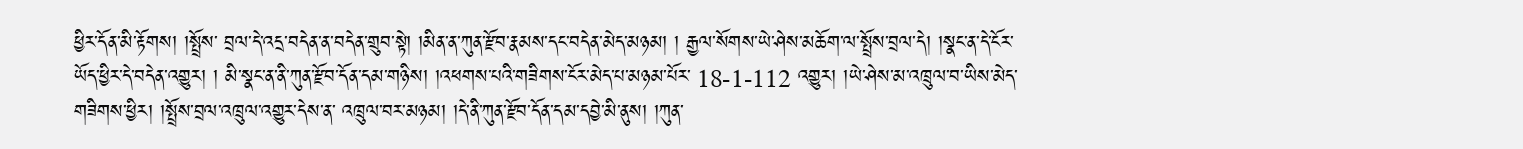ཕྱིར་དོན་མི་རྟོགས། །སྤྲོས་ བྲལ་དེ་འདྲ་བདེན་ན་བདེན་གྲུབ་སྟེ། །མིན་ན་ཀུན་རྫོབ་རྣམས་དང་བདེན་མེད་མཉམ། ། རྒྱལ་སོགས་ཡེ་ཤེས་མཆོག་ལ་སྤྲོས་བྲལ་དེ། །སྣང་ན་དེ་ངོར་ཡོད་ཕྱིར་དེ་བདེན་འགྱུར། ། མི་སྣང་ན་ནི་ཀུན་རྫོབ་དོན་དམ་གཉིས། །འཕགས་པའི་གཟིགས་ངོར་མེད་པ་མཉམ་པོར་ 18-1-112 འགྱུར། །ཡེ་ཤེས་མ་འཁྲུལ་བ་ཡིས་མེད་གཟིགས་ཕྱིར། །སྤྲོས་བྲལ་འཁྲུལ་འགྱུར་དེས་ན་ འཁྲུལ་བར་མཉམ། །དེ་ནི་ཀུན་རྫོབ་དོན་དམ་དབྱེ་མི་ནུས། །ཀུན་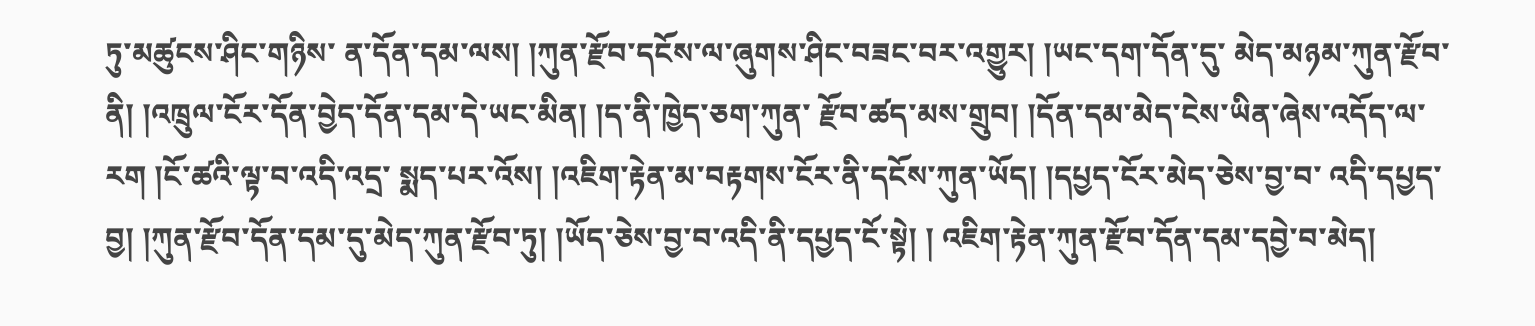ཏུ་མཚུངས་ཤིང་གཉིས་ ན་དོན་དམ་ལས། །ཀུན་རྫོབ་དངོས་ལ་ཞུགས་ཤིང་བཟང་བར་འགྱུར། །ཡང་དག་དོན་དུ་ མེད་མཉམ་ཀུན་རྫོབ་ནི། །འཁྲུལ་ངོར་དོན་བྱེད་དོན་དམ་དེ་ཡང་མིན། །ད་ནི་ཁྱེད་ཅག་ཀུན་ རྫོབ་ཚད་མས་གྲུབ། །དོན་དམ་མེད་ངེས་ཡིན་ཞེས་འདོད་ལ་རག །ངོ་ཚའི་ལྟ་བ་འདི་འདྲ་ སྨད་པར་འོས། །འཇིག་རྟེན་མ་བརྟགས་ངོར་ནི་དངོས་ཀུན་ཡོད། །དཔྱད་ངོར་མེད་ཅེས་བྱ་བ་ འདི་དཔྱད་བྱ། །ཀུན་རྫོབ་དོན་དམ་དུ་མེད་ཀུན་རྫོབ་ཏུ། །ཡོད་ཅེས་བྱ་བ་འདི་ནི་དཔྱད་ངོ་སྟེ། ། འཇིག་རྟེན་ཀུན་རྫོབ་དོན་དམ་དབྱེ་བ་མེད།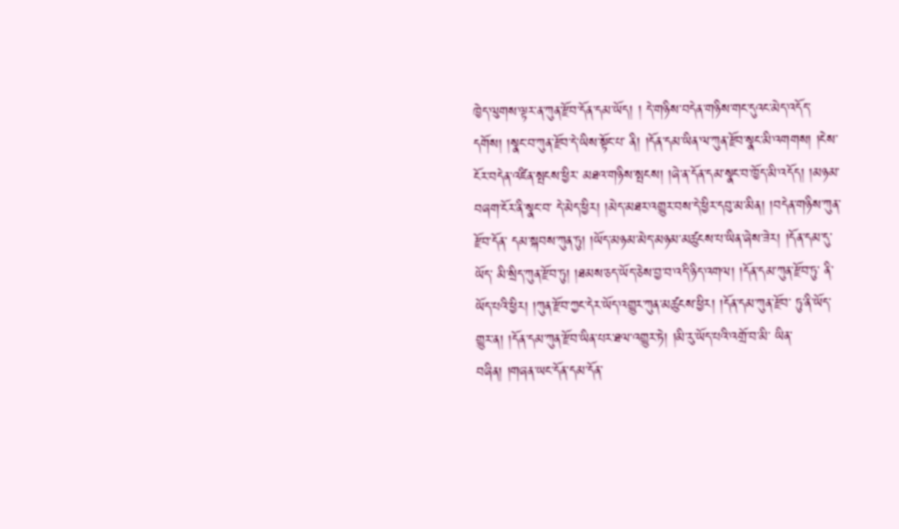ཁྱེད་ལུགས་ལྟར་ན་ཀུན་རྫོབ་དོན་དམ་ཡོད། ། དེ་གཉིས་བདེན་གཉིས་གང་དུའང་མེད་འདོད་དགོས། །སྣང་བ་ཀུན་རྫོབ་དེ་ཡིས་སྟོང་པ་ ནི། །དོན་དམ་ཡིན་ལ་ཀུན་རྫོབ་སྣང་མི་འགགས། །ངེས་ངོར་བདེན་འཛིན་སྤངས་ཕྱིར་ མཐའ་གཉིས་སྤངས། །ཞེ་ན་དོན་དམ་སྣང་བ་ཁྱོད་མི་འདོད། །མཉམ་བཞག་ངོར་ནི་སྣང་བ་ དེ་མེད་ཕྱིར། །མེད་མཐར་འགྱུར་བས་དེ་ཕྱིར་དབུ་མ་མིན། །བདེན་གཉིས་ཀུན་རྫོབ་དོན་ དམ་སྐབས་ཀུན་ཏུ། །ཡོད་མཉམ་མེད་མཉམ་མཚུངས་པ་ཡིན་ཞེས་ཟེར། །དོན་དམ་དུ་ཡོད་ མི་སྲིད་ཀུན་རྫོབ་ཏུ། །ཐམས་ཅད་ཡོད་ཅེས་བྱ་བ་འདི་ཉིད་འགལ། །དོན་དམ་ཀུན་རྫོབ་ཏུ་ ནི་ཡོད་པའི་ཕྱིར། །ཀུན་རྫོབ་ཀྱང་དེར་ཡོད་འགྱུར་ཀུན་མཚུངས་ཕྱིར། །དོན་དམ་ཀུན་རྫོབ་ ཏུ་ནི་ཡོད་གྱུར་ན། །དོན་དམ་ཀུན་རྫོབ་ཡིན་པར་ཐལ་འགྱུར་ཏེ། །མི་རུ་ཡོད་པའི་འགྲོ་བ་མི་ ཡིན་བཞིན། །གཞན་ཡང་དོན་དམ་དོན་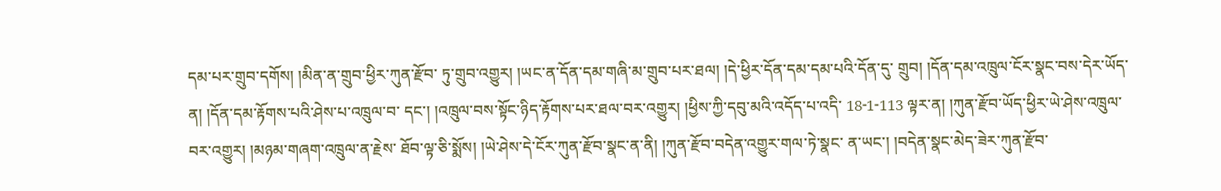དམ་པར་གྲུབ་དགོས། །མིན་ན་གྲུབ་ཕྱིར་ཀུན་རྫོབ་ ཏུ་གྲུབ་འགྱུར། །ཡང་ན་དོན་དམ་གཞི་མ་གྲུབ་པར་ཐལ། །དེ་ཕྱིར་དོན་དམ་དམ་པའི་དོན་དུ་ གྲུབ། །དོན་དམ་འཁྲུལ་ངོར་སྣང་བས་དེར་ཡོད་ན། །དོན་དམ་རྟོགས་པའི་ཤེས་པ་འཁྲུལ་བ་ དང་། །འཁྲུལ་བས་སྟོང་ཉིད་རྟོགས་པར་ཐལ་བར་འགྱུར། །ཕྱིས་ཀྱི་དབུ་མའི་འདོད་པ་འདི་ 18-1-113 ལྟར་ན། །ཀུན་རྫོབ་ཡོད་ཕྱིར་ཡེ་ཤེས་འཁྲུལ་བར་འགྱུར། །མཉམ་གཞག་འཁྲུལ་ན་རྗེས་ ཐོབ་ལྟ་ཅི་སྨོས། །ཡེ་ཤེས་དེ་ངོར་ཀུན་རྫོབ་སྣང་ན་ནི། །ཀུན་རྫོབ་བདེན་འགྱུར་གལ་ཏེ་སྣང་ ན་ཡང་། །བདེན་སྣང་མེད་ཟེར་ཀུན་རྫོབ་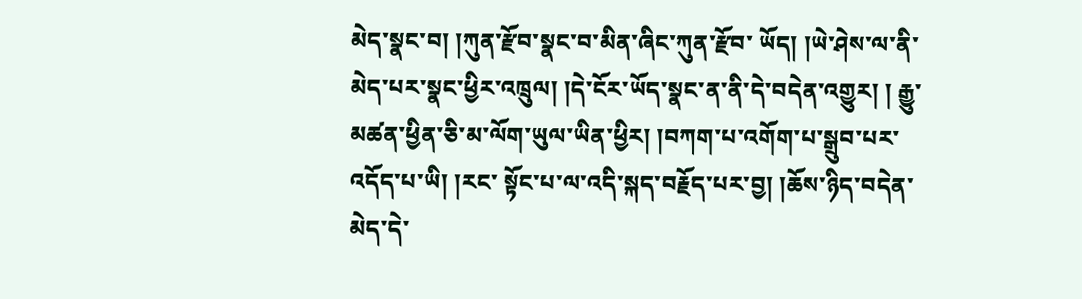མེད་སྣང་བ། །ཀུན་རྫོབ་སྣང་བ་མིན་ཞིང་ཀུན་རྫོབ་ ཡོད། །ཡེ་ཤེས་ལ་ནི་མེད་པར་སྣང་ཕྱིར་འཁྲུལ། །དེ་ངོར་ཡོད་སྣང་ན་ནི་དེ་བདེན་འགྱུར། ། རྒྱུ་མཚན་ཕྱིན་ཅི་མ་ལོག་ཡུལ་ཡིན་ཕྱིར། །བཀག་པ་འགོག་པ་སྒྲུབ་པར་འདོད་པ་ཡི། །རང་ སྟོང་པ་ལ་འདི་སྐད་བརྗོད་པར་བྱ། །ཆོས་ཉིད་བདེན་མེད་དེ་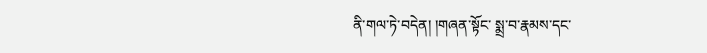ནི་གལ་ཏེ་བདེན། །གཞན་སྟོང་ སྨྲ་བ་རྣམས་དང་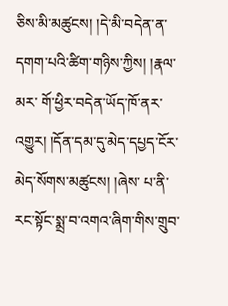ཅིས་མི་མཚུངས། །དེ་མི་བདེན་ན་དགག་པའི་ཚིག་གཉིས་ཀྱིས། །རྣལ་མར་ གོ་ཕྱིར་བདེན་ཡོད་ཁོ་ནར་འགྱུར། །དོན་དམ་དུ་མེད་དཔྱད་ངོར་མེད་སོགས་མཚུངས། །ཞེས་ པ་ནི་རང་སྟོང་སྨྲ་བ་འགའ་ཞིག་གིས་གྲུབ་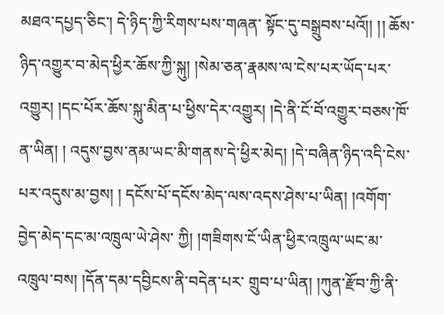མཐའ་དཔྱད་ཅིང་། དེ་ཉིད་ཀྱི་རིགས་པས་གཞན་ སྟོང་དུ་བསྒྲུབས་པའོ།། །། ཆོས་ཉིད་འགྱུར་བ་མེད་ཕྱིར་ཆོས་ཀྱི་སྐུ། །སེམ་ཅན་རྣམས་ལ་ངེས་པར་ཡོད་པར་ འགྱུར། །དང་པོར་ཆོས་སྐུ་མིན་པ་ཕྱིས་དེར་འགྱུར། །དེ་ནི་ངོ་བོ་འགྱུར་བཅས་ཁོ་ན་ཡིན། ། འདུས་བྱས་ནམ་ཡང་མི་གནས་དེ་ཕྱིར་མེད། །དེ་བཞིན་ཉིད་འདི་ངེས་པར་འདུས་མ་བྱས། ། དངོས་པོ་དངོས་མེད་ལས་འདས་ཤེས་པ་ཡིན། །འགོག་བྱེད་མེད་དང་མ་འཁྲུལ་ཡེ་ཤེས་ ཀྱི། །གཟིགས་ངོ་ཡིན་ཕྱིར་འཁྲུལ་ཡང་མ་འཁྲུལ་བས། །དོན་དམ་དབྱིངས་ནི་བདེན་པར་ གྲུབ་པ་ཡིན། །ཀུན་རྫོབ་ཀྱི་ནི་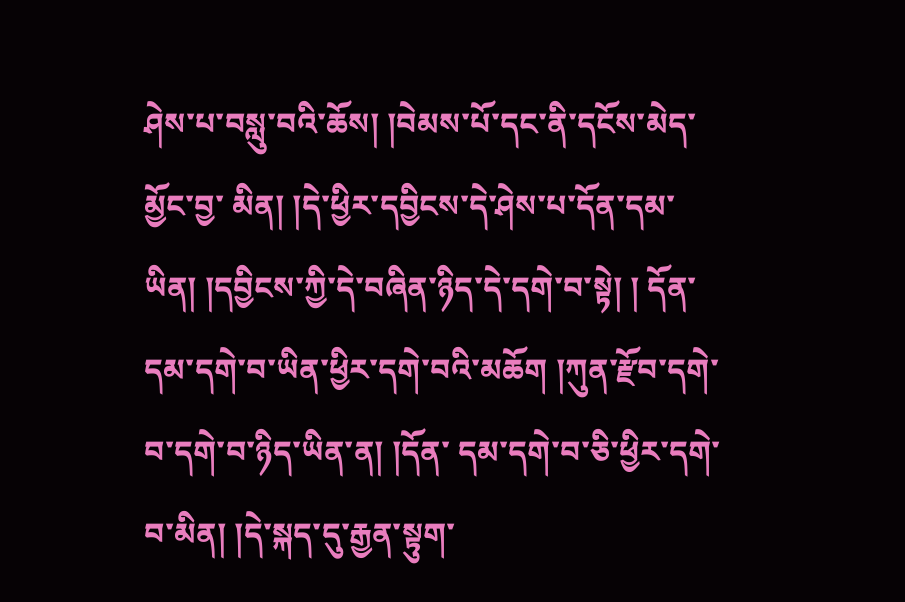ཤེས་པ་བསླུ་བའི་ཆོས། །བེམས་པོ་དང་ནི་དངོས་མེད་མྱོང་བྱ་ མིན། །དེ་ཕྱིར་དབྱིངས་དེ་ཤེས་པ་དོན་དམ་ཡིན། །དབྱིངས་ཀྱི་དེ་བཞིན་ཉིད་དེ་དགེ་བ་སྟེ། ། དོན་དམ་དགེ་བ་ཡིན་ཕྱིར་དགེ་བའི་མཆོག །ཀུན་རྫོབ་དགེ་བ་དགེ་བ་ཉིད་ཡིན་ན། །དོན་ དམ་དགེ་བ་ཅི་ཕྱིར་དགེ་བ་མིན། །དེ་སྐད་དུ་རྒྱན་སྟུག་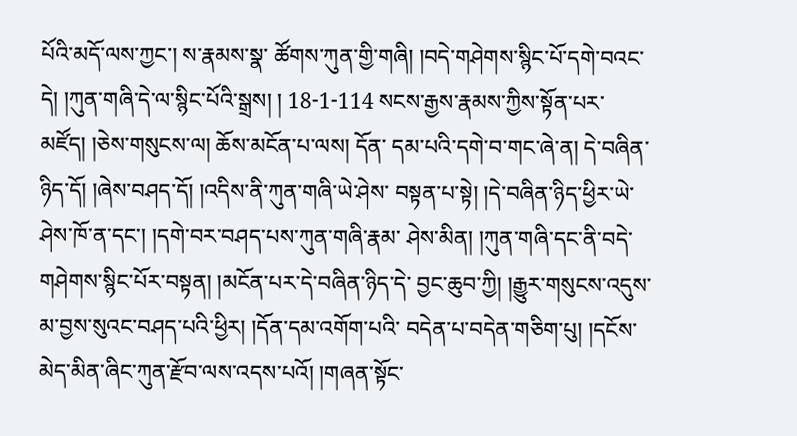པོའི་མདོ་ལས་ཀྱང་། ས་རྣམས་སྣ་ ཚོགས་ཀུན་གྱི་གཞི། །བདེ་གཤེགས་སྙིང་པོ་དགེ་བའང་དེ། །ཀུན་གཞི་དེ་ལ་སྙིང་པོའི་སྒྲས། ། 18-1-114 སངས་རྒྱས་རྣམས་ཀྱིས་སྟོན་པར་མཛོད། །ཅེས་གསུངས་ལ། ཆོས་མངོན་པ་ལས། དོན་ དམ་པའི་དགེ་བ་གང་ཞེ་ན། དེ་བཞིན་ཉིད་དོ། །ཞེས་བཤད་དོ། །འདིས་ནི་ཀུན་གཞི་ཡེ་ཤེས་ བསྟན་པ་སྟེ། །དེ་བཞིན་ཉིད་ཕྱིར་ཡེ་ཤེས་ཁོ་ན་དང་། །དགེ་བར་བཤད་པས་ཀུན་གཞི་རྣམ་ ཤེས་མིན། །ཀུན་གཞི་དང་ནི་བདེ་གཤེགས་སྙིང་པོར་བསྟན། །མངོན་པར་དེ་བཞིན་ཉིད་དེ་ བྱང་ཆུབ་ཀྱི། །རྒྱུར་གསུངས་འདུས་མ་བྱས་སུའང་བཤད་པའི་ཕྱིར། །དོན་དམ་འགོག་པའི་ བདེན་པ་བདེན་གཅིག་པུ། །དངོས་མེད་མིན་ཞིང་ཀུན་རྫོབ་ལས་འདས་པའོ། །གཞན་སྟོང་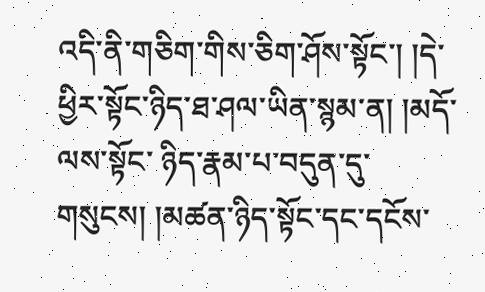འདི་ནི་གཅིག་གིས་ཅིག་ཤོས་སྟོང་། །དེ་ཕྱིར་སྟོང་ཉིད་ཐ་ཤལ་ཡིན་སྙམ་ན། །མདོ་ལས་སྟོང་ ཉིད་རྣམ་པ་བདུན་དུ་གསུངས། །མཚན་ཉིད་སྟོང་དང་དངོས་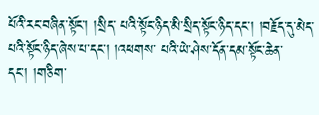པོའི་རང་བཞིན་སྟོང་། །སྲིད་ པའི་སྟོང་ཉིད་མི་སྲིད་སྟོང་ཉིད་དང་། །བརྗོད་དུ་མེད་པའི་སྟོང་ཉིད་ཞེས་པ་དང་། །འཕགས་ པའི་ཡེ་ཤེས་དོན་དམ་སྟོང་ཆེན་དང་། །གཅིག་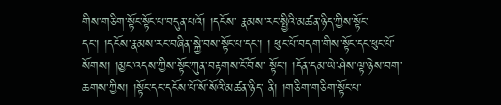གིས་གཅིག་སྟོང་སྟོང་པ་བདུན་པའོ། །དངོས་ རྣམས་རང་སྤྱིའི་མཚན་ཉིད་ཀྱིས་སྟོང་དང་། །དངོས་རྣམས་རང་བཞིན་སྐྱེ་བས་སྟོང་པ་དང་། ། ཕུང་པོ་བདག་གིས་སྟོང་དང་ཕུང་པོ་སོགས། །མྱང་འདས་ཀྱིས་སྟོང་ཀུན་བརྟགས་ངོ་བོས་ སྟོང་། །དོན་དམ་ཡེ་ཤེས་ལྟ་ཉེས་བག་ཆགས་ཀྱིས། །སྟོང་དང་དངོས་པོ་སོ་སོའི་མཚན་ཉིད་ ནི། །གཅིག་གཅིག་སྟོང་པ་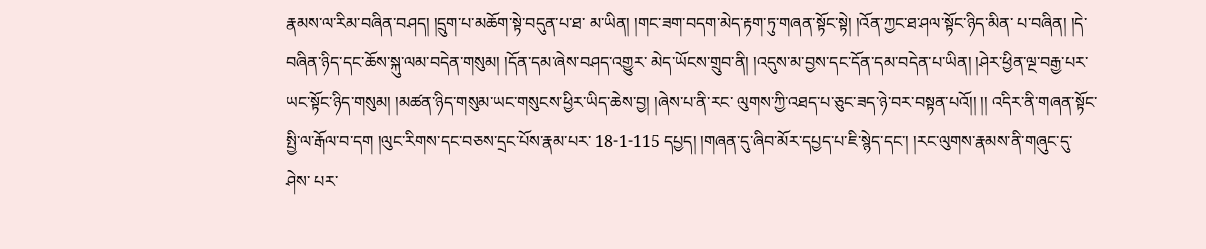རྣམས་ལ་རིམ་བཞིན་བཤད། །དྲུག་པ་མཆོག་སྟེ་བདུན་པ་ཐ་ མ་ཡིན། །གང་ཟག་བདག་མེད་རྟག་ཏུ་གཞན་སྟོང་སྟེ། །འོན་ཀྱང་ཐ་ཤལ་སྟོང་ཉིད་མིན་ པ་བཞིན། །དེ་བཞིན་ཉིད་དང་ཆོས་སྐུ་ལམ་བདེན་གསུམ། །དོན་དམ་ཞེས་བཤད་འགྱུར་ མེད་ཡོངས་གྲུབ་ནི། །འདུས་མ་བྱས་དང་དོན་དམ་བདེན་པ་ཡིན། །ཤེར་ཕྱིན་ལྔ་བརྒྱ་པར་ ཡང་སྟོང་ཉིད་གསུམ། །མཚན་ཉིད་གསུམ་ཡང་གསུངས་ཕྱིར་ཡིད་ཆེས་བྱ། །ཞེས་པ་ནི་རང་ ལུགས་ཀྱི་འཐད་པ་ཅུང་ཟད་ཉེ་བར་བསྟན་པའོ།། །། འདིར་ནི་གཞན་སྟོང་སྤྱི་ལ་རྒོལ་བ་དག །ལུང་རིགས་དང་བཅས་དྲང་པོས་རྣམ་པར་ 18-1-115 དཔྱད། །གཞན་དུ་ཞིབ་མོར་དཔྱད་པ་ཇི་སྙེད་དང་། །རང་ལུགས་རྣམས་ནི་གཞུང་དུ་ཤེས་ པར་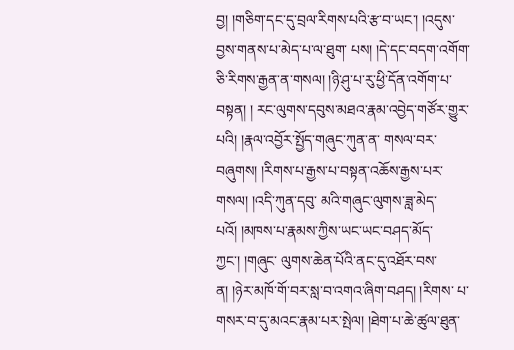བྱ། །གཅིག་དང་དུ་བྲལ་རིགས་པའི་རྩ་བ་ཡང་། །འདུས་བྱས་གནས་པ་མེད་པ་ལ་ཐུག་ པས། །དེ་དང་བདག་འགོག་ཅི་རིགས་རྒྱན་ན་གསལ། །ཉི་ཤུ་པ་རུ་ཕྱི་དོན་འགོག་པ་བསྟན། ། རང་ལུགས་དབུས་མཐའ་རྣམ་འབྱེད་གཙོར་གྱུར་པའི། །རྣལ་འབྱོར་སྤྱོད་གཞུང་ཀུན་ན་ གསལ་བར་བཞུགས། །རིགས་པ་རྒྱས་པ་བསྟན་འཆོས་རྒྱས་པར་གསལ། །འདི་ཀུན་དབུ་ མའི་གཞུང་ལུགས་ཟླ་མེད་པའོ། །མཁས་པ་རྣམས་ཀྱིས་ཡང་ཡང་བཤད་མོད་ཀྱང་། །གཞུང་ ལུགས་ཆེན་པོའི་ནང་དུ་འཐོར་བས་ན། །ཉེར་མཁོ་གོ་བར་སླ་བ་འགའ་ཞིག་བཤད། །རིགས་ པ་གསར་བ་དུ་མའང་རྣམ་པར་སྤེལ། །ཐེག་པ་ཆེ་ཚུལ་ཐུན་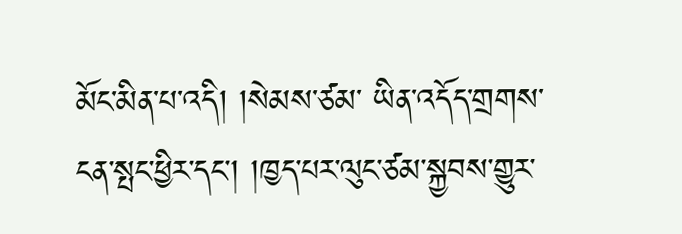མོང་མིན་པ་འདི། །སེམས་ཙམ་ ཡིན་འདོད་གྲགས་ངན་སྤང་ཕྱིར་དང་། །ཁྱད་པར་ལུང་ཙམ་སྐྱབས་གྱུར་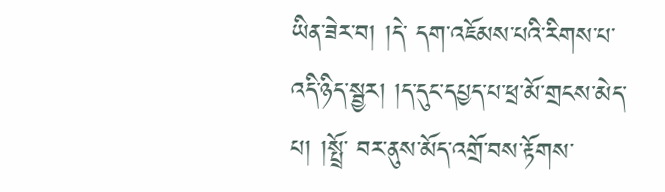ཡིན་ཟེར་བ། །དེ་ དག་འཇོམས་པའི་རིགས་པ་འདི་ཉིད་སྦྱར། །ད་དུང་དཔྱད་པ་ཕྲ་མོ་གྲངས་མེད་པ། །སྤྲོ་ བར་ནུས་མོད་འགྲོ་བས་རྟོགས་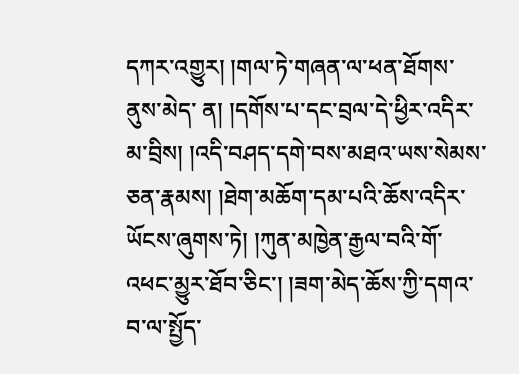དཀར་འགྱུར། །གལ་ཏེ་གཞན་ལ་ཕན་ཐོགས་ནུས་མེད་ ན། །དགོས་པ་དང་བྲལ་དེ་ཕྱིར་འདིར་མ་བྲིས། །འདི་བཤད་དགེ་བས་མཐའ་ཡས་སེམས་ ཅན་རྣམས། །ཐེག་མཆོག་དམ་པའི་ཆོས་འདིར་ཡོངས་ཞུགས་ཏེ། །ཀུན་མཁྱེན་རྒྱལ་བའི་གོ་ འཕང་མྱུར་ཐོབ་ཅིང་། །ཟག་མེད་ཆོས་ཀྱི་དགའ་བ་ལ་སྤྱོད་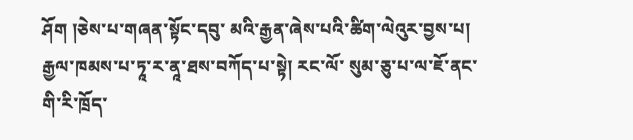ཤོག །ཅེས་པ་གཞན་སྟོང་དབུ་ མའི་རྒྱན་ཞེས་པའི་ཚིག་ལེའུར་བྱས་པ། རྒྱལ་ཁམས་པ་ཏཱ་ར་ནཱ་ཐས་བཀོད་པ་སྟེ། རང་ལོ་ སུམ་ཅུ་པ་ལ་ཇོ་ནང་གི་རི་ཁྲོད་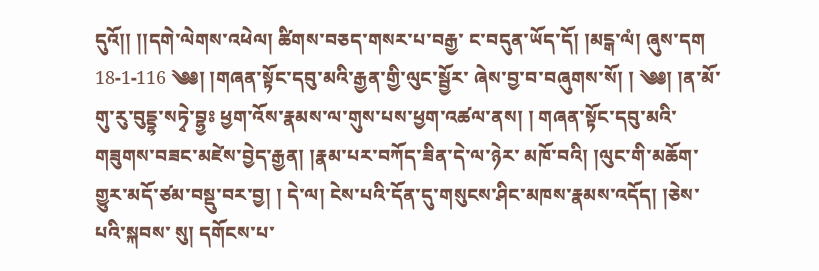དུའོ།། །།དགེ་ལེགས་འཕེལ། ཚིགས་བཅད་གསར་པ་བརྒྱ་ ང་བདུན་ཡོད་དོ། །མངྒ་ལཾ། ཞུས་དག 18-1-116 ༄༅། །གཞན་སྟོང་དབུ་མའི་རྒྱན་གྱི་ལུང་སྦྱོར་ ཞེས་བྱ་བ་བཞུགས་སོ། ། ༄༅། །ན་མོ་གུ་རུ་བུདྡྷ་སཏྭེ་བྷྱཿ ཕྱག་འོས་རྣམས་ལ་གུས་པས་ཕྱག་འཚལ་ནས། ། གཞན་སྟོང་དབུ་མའི་གཟུགས་བཟང་མཛེས་བྱེད་རྒྱན། །རྣམ་པར་བཀོད་ཟིན་དེ་ལ་ཉེར་ མཁོ་བའི། །ལུང་གི་མཆོག་གྱུར་མདོ་ཙམ་བསྡུ་བར་བྱ། ། དེ་ལ། ངེས་པའི་དོན་དུ་གསུངས་ཤིང་མཁས་རྣམས་འདོད། །ཅེས་པའི་སྐབས་ སུ། དགོངས་པ་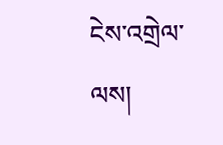ངེས་འགྲེལ་ལས།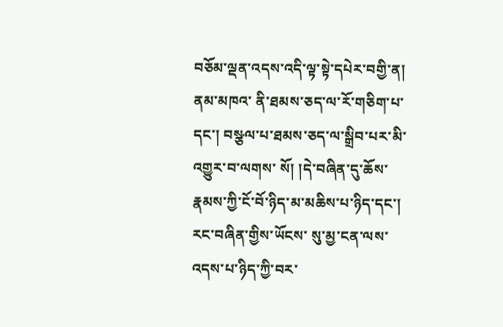བཅོམ་ལྡན་འདས་འདི་ལྟ་སྟེ་དཔེར་བགྱི་ན། ནམ་མཁའ་ ནི་ཐམས་ཅད་ལ་རོ་གཅིག་པ་དང་། བསྩལ་པ་ཐམས་ཅད་ལ་སྒྲིབ་པར་མི་འགྱུར་བ་ལགས་ སོ། །དེ་བཞིན་དུ་ཆོས་རྣམས་ཀྱི་ངོ་བོ་ཉིད་མ་མཆིས་པ་ཉིད་དང་། རང་བཞིན་གྱིས་ཡོངས་ སུ་མྱ་ངན་ལས་འདས་པ་ཉིད་ཀྱི་བར་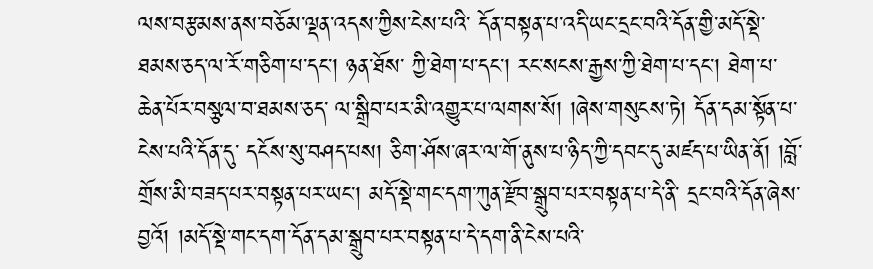ལས་བརྩམས་ནས་བཅོམ་ལྡན་འདས་ཀྱིས་ངེས་པའི་ དོན་བསྟན་པ་འདི་ཡང་དྲང་བའི་དོན་གྱི་མདོ་སྡེ་ཐམས་ཅད་ལ་རོ་གཅིག་པ་དང་། ཉན་ཐོས་ ཀྱི་ཐེག་པ་དང་། རང་སངས་རྒྱས་ཀྱི་ཐེག་པ་དང་། ཐེག་པ་ཆེན་པོར་བསྩལ་བ་ཐམས་ཅད་ ལ་སྒྲིབ་པར་མི་འགྱུར་པ་ལགས་སོ། །ཞེས་གསུངས་ཏེ། དོན་དམ་སྟོན་པ་ངེས་པའི་དོན་དུ་ དངོས་སུ་བཤད་པས། ཅིག་ཤོས་ཞར་ལ་གོ་ནུས་པ་ཉིད་ཀྱི་དབང་དུ་མཛད་པ་ཡིན་ནོ། །བློ་ གྲོས་མི་བཟད་པར་བསྟན་པར་ཡང་། མདོ་སྡེ་གང་དག་ཀུན་རྫོབ་སྒྲུབ་པར་བསྟན་པ་དེ་ནི་ དྲང་བའི་དོན་ཞེས་བྱའོ། །མདོ་སྡེ་གང་དག་དོན་དམ་སྒྲུབ་པར་བསྟན་པ་དེ་དག་ནི་ངེས་པའི་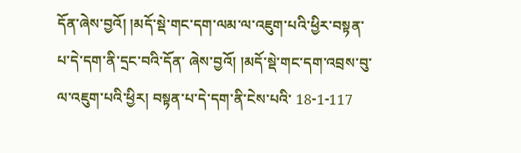དོན་ཞེས་བྱའོ། །མདོ་སྡེ་གང་དག་ལམ་ལ་འཇུག་པའི་ཕྱིར་བསྟན་པ་དེ་དག་ནི་དྲང་བའི་དོན་ ཞེས་བྱའོ། །མདོ་སྡེ་གང་དག་འབྲས་བུ་ལ་འཇུག་པའི་ཕྱིར། བསྟན་པ་དེ་དག་ནི་ངེས་པའི་ 18-1-117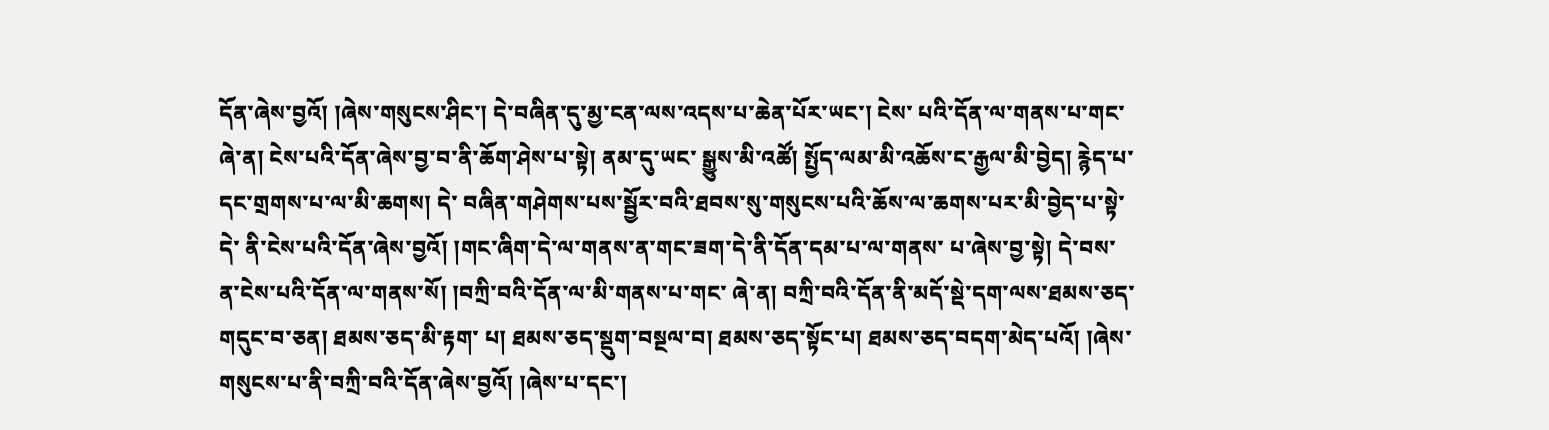དོན་ཞེས་བྱའོ། །ཞེས་གསུངས་ཤིང་། དེ་བཞིན་དུ་མྱ་ངན་ལས་འདས་པ་ཆེན་པོར་ཡང་། ངེས་ པའི་དོན་ལ་གནས་པ་གང་ཞེ་ན། ངེས་པའི་དོན་ཞེས་བྱ་བ་ནི་ཆོག་ཤེས་པ་སྟེ། ནམ་དུ་ཡང་ སྒྱུས་མི་འཚོ། སྤྱོད་ལམ་མི་འཆོས་ང་རྒྱལ་མི་བྱེད། རྙེད་པ་དང་གྲགས་པ་ལ་མི་ཆགས། དེ་ བཞིན་གཤེགས་པས་སྦྱོར་བའི་ཐབས་སུ་གསུངས་པའི་ཆོས་ལ་ཆགས་པར་མི་བྱེད་པ་སྟེ་དེ་ ནི་ངེས་པའི་དོན་ཞེས་བྱའོ། །གང་ཞིག་དེ་ལ་གནས་ན་གང་ཟག་དེ་ནི་དོན་དམ་པ་ལ་གནས་ པ་ཞེས་བྱ་སྟེ། དེ་བས་ན་ངེས་པའི་དོན་ལ་གནས་སོ། །བཀྲི་བའི་དོན་ལ་མི་གནས་པ་གང་ ཞེ་ན། བཀྲི་བའི་དོན་ནི་མདོ་སྡེ་དག་ལས་ཐམས་ཅད་གདུང་བ་ཅན། ཐམས་ཅད་མི་རྟག་ པ། ཐམས་ཅད་སྡུག་བསྔལ་བ། ཐམས་ཅད་སྟོང་པ། ཐམས་ཅད་བདག་མེད་པའོ། །ཞེས་ གསུངས་པ་ནི་བཀྲི་བའི་དོན་ཞེས་བྱའོ། །ཞེས་པ་དང་།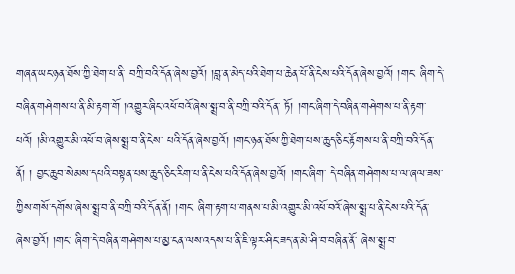གཞན་ཡང་ཉན་ཐོས་ཀྱི་ཐེག་པ་ནི་ བཀྲི་བའི་དོན་ཞེས་བྱའོ། །བླ་ན་མེད་པའི་ཐེག་པ་ཆེན་པོ་ནི་ངེས་པའི་དོན་ཞེས་བྱའོ། །གང་ ཞིག་དེ་བཞིན་གཤེགས་པ་ནི་མི་རྟག་གོ །འགྱུར་ཞིང་འཕོ་བའོ་ཞེས་སྨྲ་བ་ནི་བཀྲི་བའི་དོན་ ཏོ། །གང་ཞིག་དེ་བཞིན་གཤེགས་པ་ནི་རྟག་པའོ། །མི་འགྱུར་མི་འཕོ་བ་ཞེས་སྨྲ་བ་ནི་ངེས་ པའི་དོན་ཞེས་བྱའོ། །གང་ཉན་ཐོས་ཀྱི་ཐེག་པས་ཆུད་ཅིང་རྟོགས་པ་ནི་བཀྲི་བའི་དོན་ནོ། ། བྱང་ཆུབ་སེམས་དཔའི་བསྟན་པས་ཆུད་ཅིང་རིག་པ་ནི་ངེས་པའི་དོན་ཞེས་བྱའོ། །གང་ཞིག་ དེ་བཞིན་གཤེགས་པ་ལ་ཞལ་ཟས་ཀྱིས་གསོ་དགོས་ཞེས་སྨྲ་བ་ནི་བཀྲི་བའི་དོན་ནོ། །གང་ ཞིག་རྟག་པ་གནས་པ་མི་འགྱུར་མི་འཕོ་བའོ་ཞེས་སྨྲ་པ་ནི་ངེས་པའི་དོན་ཞེས་བྱའོ། །གང་ ཞིག་དེ་བཞིན་གཤེགས་པ་མྱ་ངན་ལས་འདས་པ་ནི་ཇི་ལྟར་ཤིང་ཟད་ན་མེ་ཤི་བ་བཞིན་ནོ་ ཞེས་སྨྲ་བ་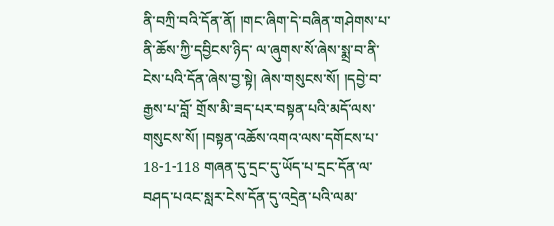ནི་བཀྲི་བའི་དོན་ནོ། །གང་ཞིག་དེ་བཞིན་གཤེགས་པ་ནི་ཆོས་ཀྱི་དབྱིངས་ཉིད་ ལ་ཞུགས་སོ་ཞེས་སྨྲ་བ་ནི་ངེས་པའི་དོན་ཞེས་བྱ་སྟེ། ཞེས་གསུངས་སོ། །དབྱེ་བ་རྒྱས་པ་བློ་ གྲོས་མི་ཟད་པར་བསྟན་པའི་མདོ་ལས་གསུངས་སོ། །བསྟན་འཆོས་འགའ་ལས་དགོངས་པ་ 18-1-118 གཞན་དུ་དྲང་དུ་ཡོད་པ་དྲང་དོན་ལ་བཤད་པའང་སླར་ངེས་དོན་དུ་འདྲེན་པའི་ལམ་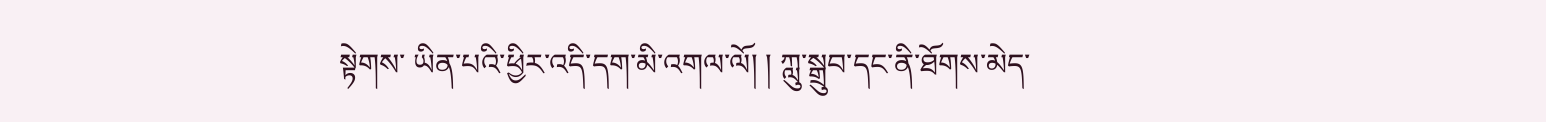སྟེགས་ ཡིན་པའི་ཕྱིར་འདི་དག་མི་འགལ་ལོ། ། ཀླུ་སྒྲུབ་དང་ནི་ཐོགས་མེད་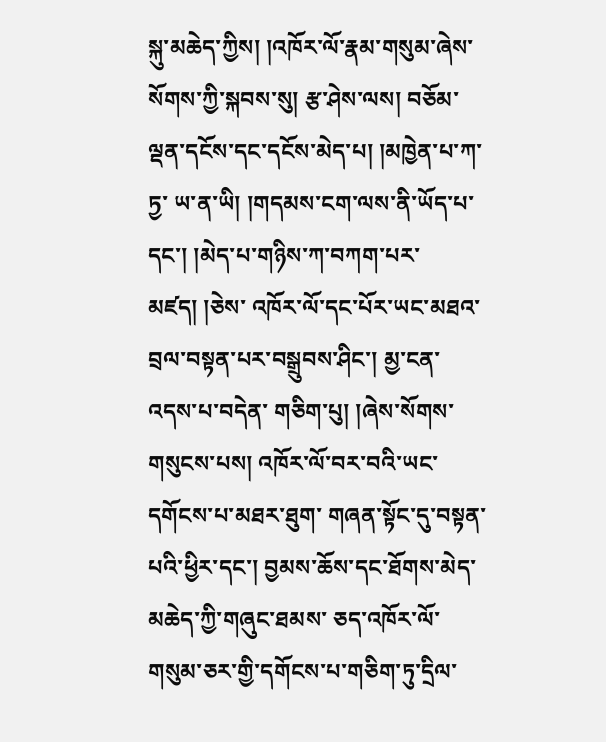སྐུ་མཆེད་ཀྱིས། །འཁོར་ལོ་རྣམ་གསུམ་ཞེས་ སོགས་ཀྱི་སྐབས་སུ། རྩ་ཤེས་ལས། བཅོམ་ལྡན་དངོས་དང་དངོས་མེད་པ། །མཁྱེན་པ་ཀ་ཏྱ་ ཡ་ན་ཡི། །གདམས་ངག་ལས་ནི་ཡོད་པ་དང་། །མེད་པ་གཉིས་ཀ་བཀག་པར་མཛད། །ཅེས་ འཁོར་ལོ་དང་པོར་ཡང་མཐའ་བྲལ་བསྟན་པར་བསྒྲུབས་ཤིང་། མྱ་ངན་འདས་པ་བདེན་ གཅིག་པུ། །ཞེས་སོགས་གསུངས་པས། འཁོར་ལོ་བར་བའི་ཡང་དགོངས་པ་མཐར་ཐུག་ གཞན་སྟོང་དུ་བསྟན་པའི་ཕྱིར་དང་། བྱམས་ཆོས་དང་ཐོགས་མེད་མཆེད་ཀྱི་གཞུང་ཐམས་ ཅད་འཁོར་ལོ་གསུམ་ཅར་གྱི་དགོངས་པ་གཅིག་ཏུ་དྲིལ་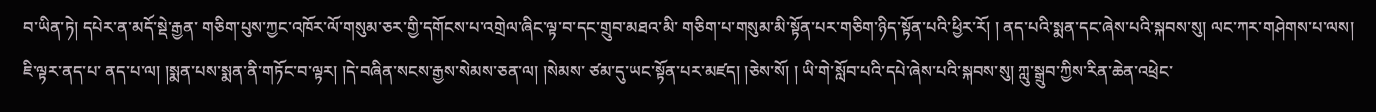བ་ཡིན་ཏེ། དཔེར་ན་མདོ་སྡེ་རྒྱན་ གཅིག་པུས་ཀྱང་འཁོར་ལོ་གསུམ་ཅར་གྱི་དགོངས་པ་འགྲེལ་ཞིང་ལྟ་བ་དང་གྲུབ་མཐའ་མི་ གཅིག་པ་གསུམ་མི་སྟོན་པར་གཅིག་ཉིད་སྟོན་པའི་ཕྱིར་རོ། ། ནད་པའི་སྨན་དང་ཞེས་པའི་སྐབས་སུ། ལང་ཀར་གཤེགས་པ་ལས། ཇི་ལྟར་ནད་པ་ ནད་པ་ལ། །སྨན་པས་སྨན་ནི་གཏོང་བ་ལྟར། །དེ་བཞིན་སངས་རྒྱས་སེམས་ཅན་ལ། །སེམས་ ཙམ་དུ་ཡང་སྟོན་པར་མཛད། །ཅེས་སོ། ། ཡི་གེ་སློབ་པའི་དཔེ་ཞེས་པའི་སྐབས་སུ། ཀླུ་སྒྲུབ་ཀྱིས་རིན་ཆེན་འཕྲེང་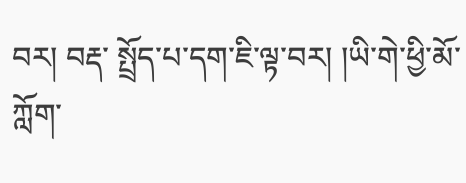བར། བརྡ་ སྤྲོད་པ་དག་ཇི་ལྟ་བར། །ཡི་གེ་ཕྱི་མོ་ཀློག་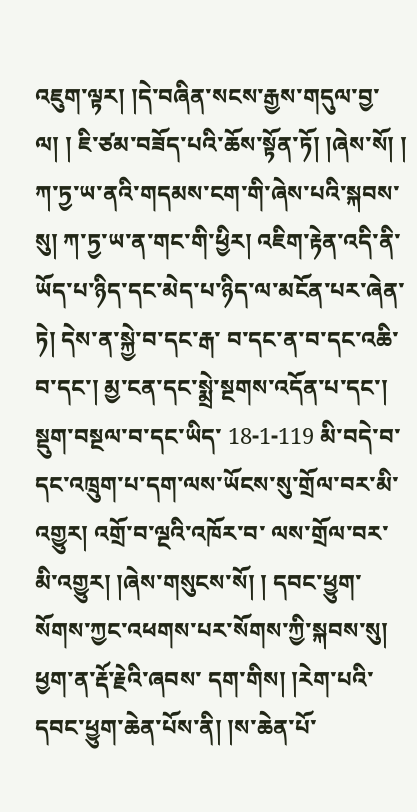འཇུག་ལྟར། །དེ་བཞིན་སངས་རྒྱས་གདུལ་བྱ་ལ། ། ཇི་ཙམ་བཟོད་པའི་ཆོས་སྟོན་ཏོ། །ཞེས་སོ། ། ཀ་ཏྱ་ཡ་ནའི་གདམས་ངག་གི་ཞེས་པའི་སྐབས་སུ། ཀ་ཏྱ་ཡ་ན་གང་གི་ཕྱིར། འཇིག་རྟེན་འདི་ནི་ཡོད་པ་ཉིད་དང་མེད་པ་ཉིད་ལ་མངོན་པར་ཞེན་ཏེ། དེས་ན་སྐྱེ་བ་དང་རྒ་ བ་དང་ན་བ་དང་འཆི་བ་དང་། མྱ་ངན་དང་སྨྲེ་སྔགས་འདོན་པ་དང་། སྡུག་བསྔལ་བ་དང་ཡིད་ 18-1-119 མི་བདེ་བ་དང་འཁྲུག་པ་དག་ལས་ཡོངས་སུ་གྲོལ་བར་མི་འགྱུར། འགྲོ་བ་ལྔའི་འཁོར་བ་ ལས་གྲོལ་བར་མི་འགྱུར། །ཞེས་གསུངས་སོ། ། དབང་ཕྱུག་སོགས་ཀྱང་འཕགས་པར་སོགས་ཀྱི་སྐབས་སུ། ཕྱག་ན་རྡོ་རྗེའི་ཞབས་ དག་གིས། །རེག་པའི་དབང་ཕྱུག་ཆེན་པོས་ནི། །ས་ཆེན་པོ་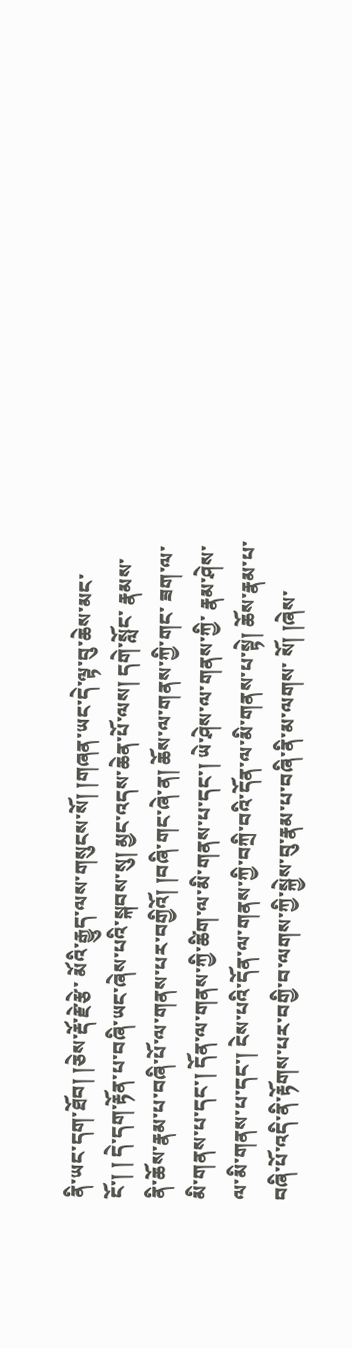ནི་ཡང་དག་ཐོབ། །ཅེས་རྡོ་རྗེ་རྩེ་ མོའི་རྒྱུད་ལས་གསུངས་སོ། །གཞན་ཡང་དེ་ལྟ་བུ་ཆེས་མང་ངོ་། ། དེ་དག་རྟོན་པ་བཞི་ཡང་ཞེས་པའི་སྐབས་སུ། མྱང་འདས་ཆེན་པོ་ལས། དགེ་སློང་ རྣམས་ནི་ཆོས་རྣམ་པ་བཞི་པོ་ལ་གནས་པར་བགྱིའོ། །བཞི་གང་ཞེ་ན། ཆོས་ལ་གནས་ཀྱི་གང་ ཟག་ལ་མི་གནས་པ་དང་། དོན་ལ་གནས་ཀྱི་ཚིག་ལ་མི་གནས་པ་དང་། ཡེ་ཤེས་ལ་གནས་ཀྱི་ རྣམ་ཤེས་ལ་མི་གནས་པ་དང་། ངེས་པའི་དོན་ལ་གནས་ཀྱི་བཀྲི་བའི་དོན་ལ་མི་གནས་པ་སྟེ། ཆོས་རྣམ་པ་བཞི་པོ་འདི་ནི་རྟོགས་པར་བགྱི་བ་ལགས་ཀྱི་སྐྱེས་བུ་རྣམ་པ་བཞི་ནི་མ་ལགས་ སོ། །ཞེས་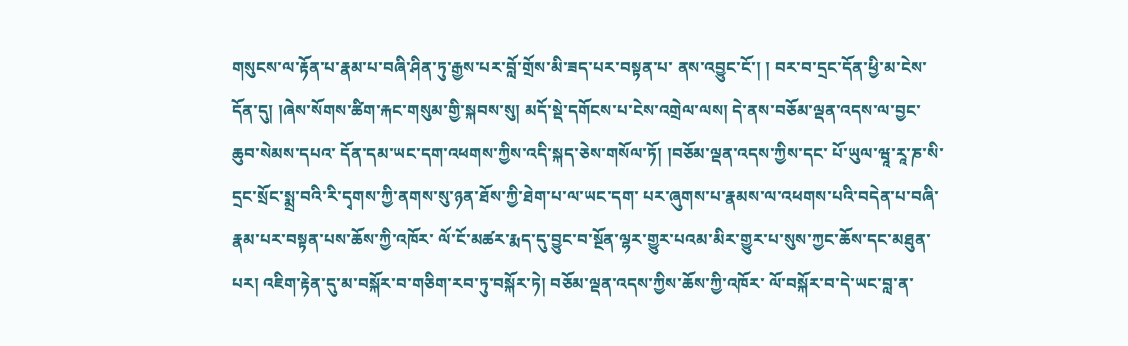གསུངས་ལ་རྟོན་པ་རྣམ་པ་བཞི་ཤིན་ཏུ་རྒྱས་པར་བློ་གྲོས་མི་ཟད་པར་བསྟན་པ་ ནས་འབྱུང་ངོ་། ། བར་བ་དྲང་དོན་ཕྱི་མ་ངེས་དོན་དུ། །ཞེས་སོགས་ཚིག་རྐང་གསུམ་གྱི་སྐབས་སུ། མདོ་སྡེ་དགོངས་པ་ངེས་འགྲེལ་ལས། དེ་ནས་བཅོམ་ལྡན་འདས་ལ་བྱང་ཆུབ་སེམས་དཔའ་ དོན་དམ་ཡང་དག་འཕགས་ཀྱིས་འདི་སྐད་ཅེས་གསོལ་ཏོ། །བཅོམ་ལྡན་འདས་ཀྱིས་དང་ པོ་ཡུལ་ཝཱ་རཱ་ཎ་སི་དྲང་སྲོང་སྨྲ་བའི་རི་དྭགས་ཀྱི་ནགས་སུ་ཉན་ཐོས་ཀྱི་ཐེག་པ་ལ་ཡང་དག་ པར་ཞུགས་པ་རྣམས་ལ་འཕགས་པའི་བདེན་པ་བཞི་རྣམ་པར་བསྟན་པས་ཆོས་ཀྱི་འཁོར་ ལོ་ངོ་མཚར་རྨད་དུ་བྱུང་བ་སྔོན་ལྷར་གྱུར་པའམ་མིར་གྱུར་པ་སུས་ཀྱང་ཆོས་དང་མཐུན་པར། འཇིག་རྟེན་དུ་མ་བསྐོར་བ་གཅིག་རབ་ཏུ་བསྐོར་ཏེ། བཅོམ་ལྡན་འདས་ཀྱིས་ཆོས་ཀྱི་འཁོར་ ལོ་བསྐོར་བ་དེ་ཡང་བླ་ན་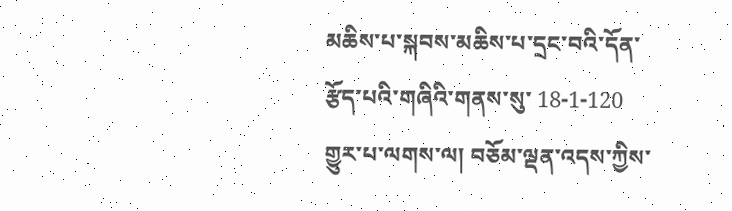མཆིས་པ་སྐབས་མཆིས་པ་དྲང་བའི་དོན་རྩོད་པའི་གཞིའི་གནས་སུ་ 18-1-120 གྱུར་པ་ལགས་ལ། བཅོམ་ལྡན་འདས་ཀྱིས་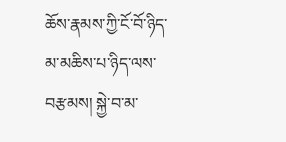ཆོས་རྣམས་ཀྱི་ངོ་བོ་ཉིད་མ་མཆིས་པ་ཉིད་ལས་ བརྩམས། སྐྱེ་བ་མ་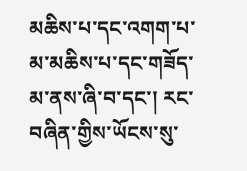མཆིས་པ་དང་འགག་པ་མ་མཆིས་པ་དང་གཟོད་མ་ནས་ཞི་བ་དང་། རང་ བཞིན་གྱིས་ཡོངས་སུ་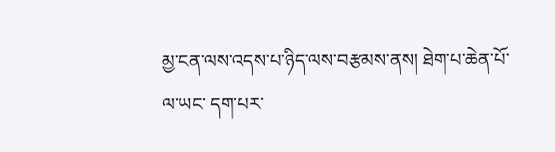མྱ་ངན་ལས་འདས་པ་ཉིད་ལས་བརྩམས་ནས། ཐེག་པ་ཆེན་པོ་ལ་ཡང་ དག་པར་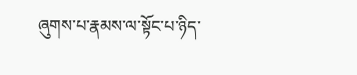ཞུགས་པ་རྣམས་ལ་སྟོང་པ་ཉིད་